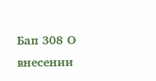Бап 308 О внесении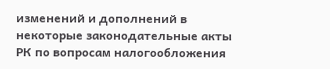изменений и дополнений в некоторые законодательные акты РК по вопросам налогообложения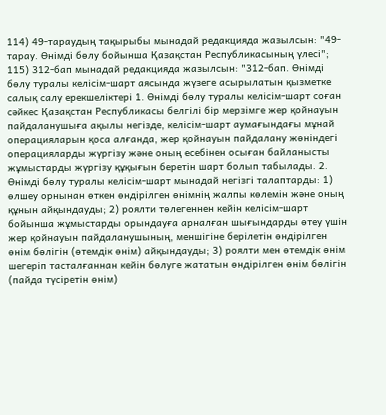114) 49-тараудың тақырыбы мынадай редакцияда жазылсын: "49-тарау. Өнiмдi бөлу бойынша Қазақстан Республикасының үлесi"; 115) 312-бап мынадай редакцияда жазылсын: "312-бап. Өнiмдi бөлу туралы келiсiм-шарт аясында жүзеге асырылатын қызметке салық салу ерекшелiктерi 1. Өнiмдi бөлу туралы келiсiм-шарт соған сәйкес Қазақстан Республикасы белгілi бір мерзiмге жер қойнауын пайдаланушыға ақылы негiзде, келiсiм-шарт аумағындағы мұнай операцияларын қоса алғанда, жер қойнауын пайдалану жөнiндегi операцияларды жүргізу және оның есебiнен осыған байланысты жұмыстарды жүргiзу құқығын беретiн шарт болып табылады. 2. Өнiмдi бөлу туралы келiсiм-шарт мынадай негiзгi талаптарды: 1) өлшеу орнынан өткен өндiрiлген өнiмнің жалпы көлемiн және оның құнын айқындауды; 2) роялти төлегеннен кейiн келісiм-шарт бойынша жұмыстарды орындауға арналған шығындарды өтеу үшiн жер қойнауын пайдаланушының, меншiгiне берілетiн өндiрілген өнiм бөлiгiн (өтемдік өнiм) айқындауды; 3) роялти мен өтемдiк өнiм шегерiп тасталғаннан кейiн бөлуге жататын өндiрілген өнiм бөлігін (пайда түсiретiн өнім)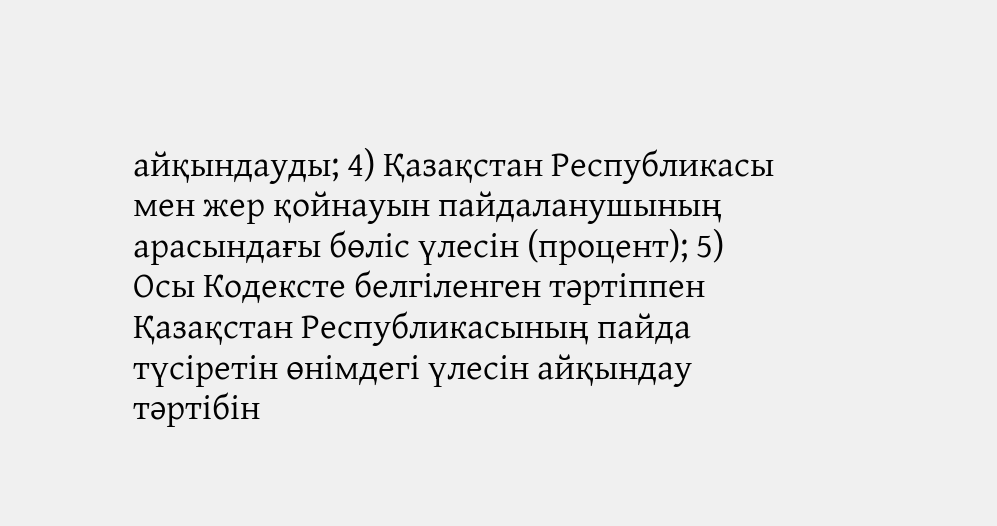айқындауды; 4) Қазақстан Республикасы мен жер қойнауын пайдаланушының арасындағы бөлiс үлесін (процент); 5) Осы Кодексте белгiленген тәртіппен Қазақстан Республикасының пайда түсiретiн өнімдегі үлесiн айқындау тәртiбiн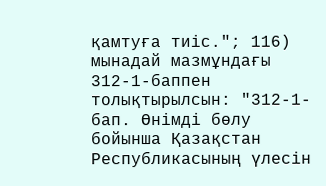қамтуға тиiс."; 116) мынадай мазмұндағы 312-1-баппен толықтырылсын: "312-1-бап. Өнiмдi бөлу бойынша Қазақстан Республикасының үлесiн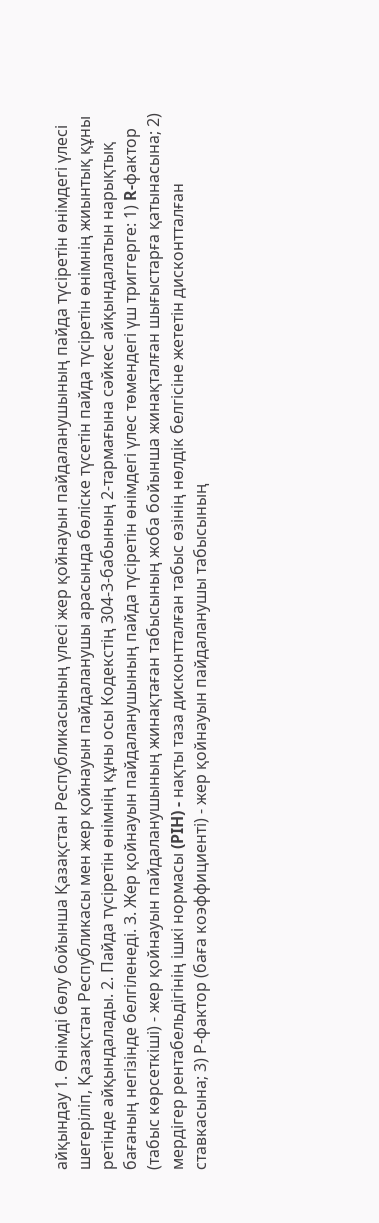айқындау 1. Өнiмдi бөлу бойынша Қазақстан Республикасының үлесі жер қойнауын пайдаланушының пайда түсiретiн өнiмдегі үлесі шегеріліп, Қазақстан Республикасы мен жер қойнауын пайдаланушы арасында бөліске түсетiн пайда түсіретін өнімнің жиынтық құны ретінде айқындалады. 2. Пайда түсіретiн өнімнің құны осы Кодекстiң 304-3-бабының 2-тармағына сәйкес айқындалатын нарықтық бағаның негізінде белгiленедi. 3. Жер қойнауын пайдаланушының пайда түсіретін өнімдегі үлес төмендегі үш триггерге: 1) R-фактор (табыс көрсеткіші) - жер қойнауын пайдаланушының жинақтаған табысының жоба бойынша жинақталған шығыстарға қатынасына; 2) мердігер рентабельдiгінiң iшкi нормасы (PIH) - нақты таза дисконтталған табыс өзiнің нөлдік белгісiне жететін дисконтталған ставкасына; 3) Р-фактор (баға коэффициентi) - жер қойнауын пайдаланушы табысының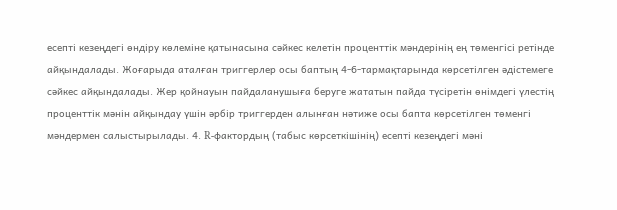есепті кезеңдегі өндiру көлеміне қатынасына сәйкес келетін проценттiк мәндерінiң ең төменгiсi ретінде айқындалады. Жоғарыда аталған триггерлер осы баптың 4-6-тармақтарында көрсетiлген әдiстемеге сәйкес айқындалады. Жер қойнауын пайдаланушыға беруге жататын пайда түсіретін өнімдегі үлестің проценттік мәнін айқындау үшін әрбiр триггерден алынған нәтиже осы бапта көрсетiлген төменгi мәндермен салыстырылады. 4. R-фактордың (табыс көрсеткiшiнiң) есепті кезеңдегi мәнi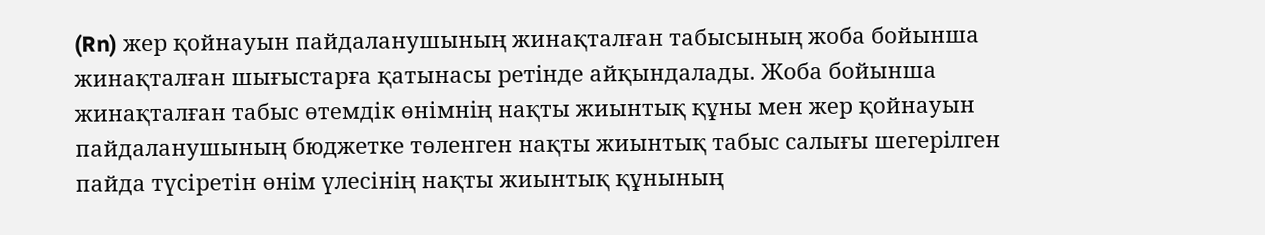(Rn) жер қойнауын пайдаланушының жинақталған табысының жоба бойынша жинақталған шығыстарға қатынасы ретiнде айқындалады. Жоба бойынша жинақталған табыс өтемдік өнімнiң нақты жиынтық құны мен жер қойнауын пайдаланушының бюджетке төленген нақты жиынтық табыс салығы шегерiлген пайда түсіретін өнiм үлесінiң нақты жиынтық құнының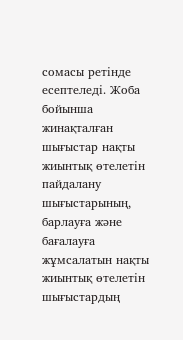сомасы ретiнде есептеледi. Жоба бойынша жинақталған шығыстар нақты жиынтық өтелетiн пайдалану шығыстарының, барлауға және бағалауға жұмсалатын нақты жиынтық өтелетiн шығыстардың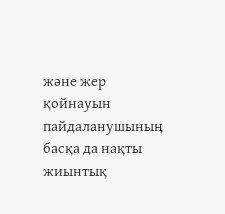және жep қойнауын пайдаланушының басқа да нақты жиынтық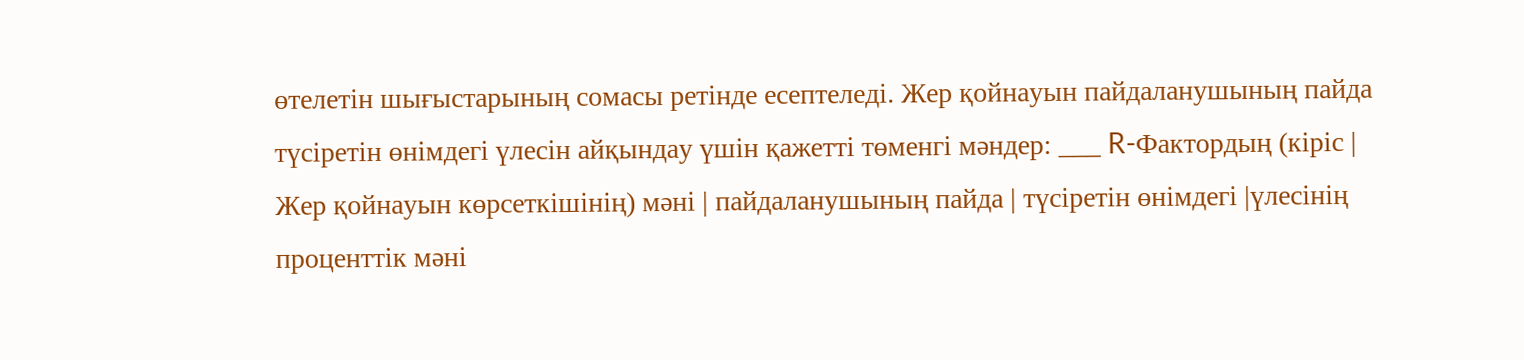өтелетiн шығыстарының сомасы ретiнде есептеледі. Жер қойнауын пайдаланушының пайда түсіретiн өнiмдегі үлесін айқындау үшiн қажеттi төменгі мәндер: ___ R-Фактордың (кiрiс | Жер қойнауын көрсеткiшiнiң) мәнi | пайдаланушының пайда | түсіретін өнiмдегi |үлесiнiң проценттік мәнi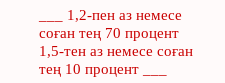___ 1,2-пен аз немесе соған тең 70 процент 1,5-тен аз немесе соған тең 10 процент ___